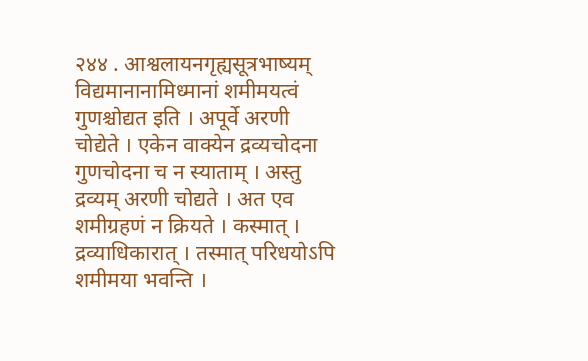२४४ . आश्वलायनगृह्यसूत्रभाष्यम् विद्यमानानामिध्मानां शमीमयत्वं गुणश्चोद्यत इति । अपूर्वे अरणी चोद्येते । एकेन वाक्येन द्रव्यचोदना गुणचोदना च न स्याताम् । अस्तु द्रव्यम् अरणी चोद्यते । अत एव शमीग्रहणं न क्रियते । कस्मात् । द्रव्याधिकारात् । तस्मात् परिधयोऽपि शमीमया भवन्ति ।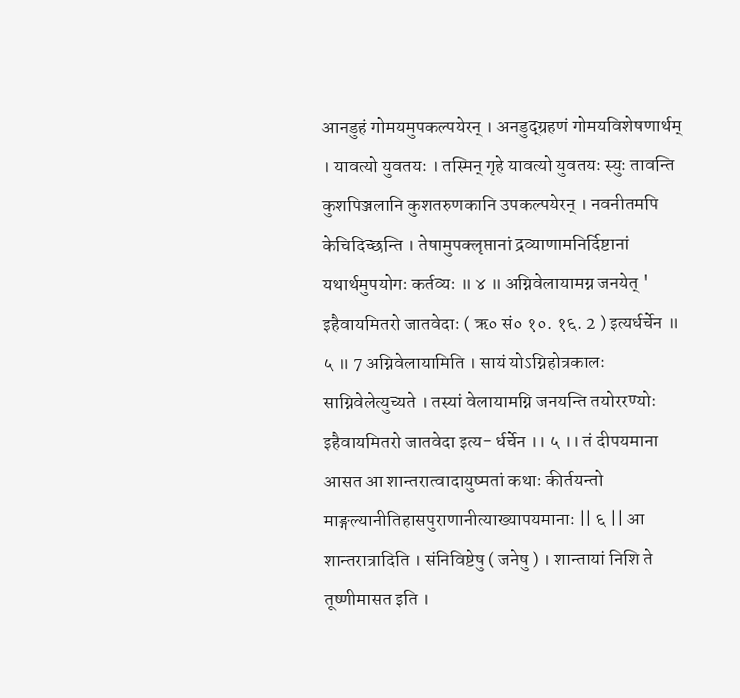आनडुहं गोमयमुपकल्पयेरन् । अनडुद्ग्रहणं गोमयविशेषणार्थम् । यावत्यो युवतयः । तस्मिन् गृहे यावत्यो युवतयः स्युः तावन्ति कुशपिञ्जलानि कुशतरुणकानि उपकल्पयेरन् । नवनीतमपि केचिदिच्छन्ति । तेषामुपक्लृप्तानां द्रव्याणामनिर्दिष्टानां यथार्थमुपयोगः कर्तव्यः ॥ ४ ॥ अग्निवेलायामग्न जनयेत् ' इहैवायमितरो जातवेदाः ( ऋ० सं० १०. १६. 2 ) इत्यर्धर्चेन ॥ ५ ॥ 7 अग्निवेलायामिति । सायं योऽग्निहोत्रकालः साग्निवेलेत्युच्यते । तस्यां वेलायामग्नि जनयन्ति तयोररण्योः इहैवायमितरो जातवेदा इत्य- र्धर्चेन ।। ५ ।। तं दीपयमाना आसत आ शान्तरात्वादायुष्मतां कथाः कीर्तयन्तो माङ्गल्यानीतिहासपुराणानीत्याख्यापयमानाः || ६ || आ शान्तरात्रादिति । संनिविष्टेषु ( जनेषु ) । शान्तायां निशि ते तूष्णीमासत इति ।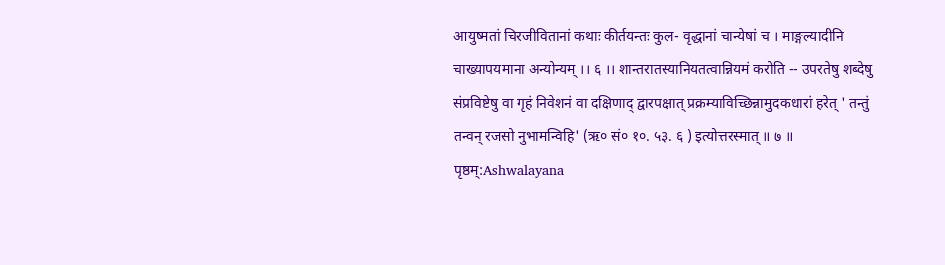आयुष्मतां चिरजीवितानां कथाः कीर्तयन्तः कुल- वृद्धानां चान्येषां च । माङ्गल्यादीनि चाख्यापयमाना अन्योन्यम् ।। ६ ।। शान्तरातस्यानियतत्वान्नियमं करोति -- उपरतेषु शब्देषु संप्रविष्टेषु वा गृहं निवेशनं वा दक्षिणाद् द्वारपक्षात् प्रक्रम्याविच्छिन्नामुदकधारां हरेत् ' तन्तुं तन्वन् रजसो नुभामन्विहि' (ऋ० सं० १०. ५३. ६ ) इत्योत्तरस्मात् ॥ ७ ॥
पृष्ठम्:Ashwalayana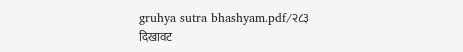gruhya sutra bhashyam.pdf/२८३
दिखावट